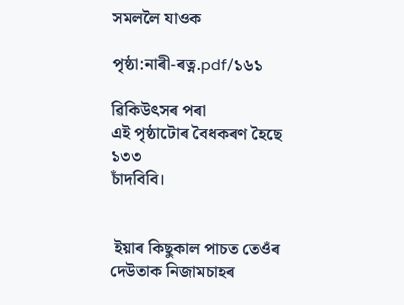সমললৈ যাওক

পৃষ্ঠা:নাৰী-ৰত্ন.pdf/১৬১

ৱিকিউৎসৰ পৰা
এই পৃষ্ঠাটোৰ বৈধকৰণ হৈছে
১৩৩
চাঁদবিবি।


 ইয়াৰ কিছুকাল পাচত তেওঁৰ দেউতাক নিজামচাহৰ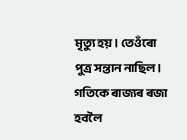মৃত্যু হয়। তেওঁৰো পুত্ৰ সন্তান নাছিল। গতিকে ৰাজ্যৰ ৰজা হবলৈ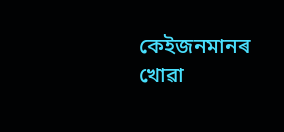কেইজনমানৰ খোৱা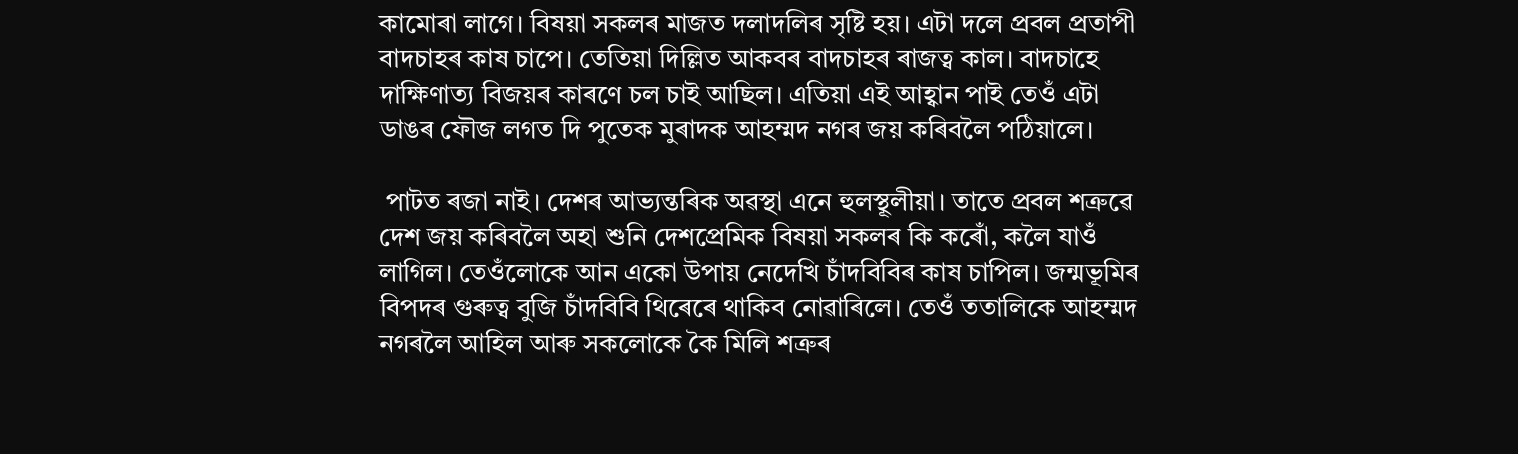কামোৰা লাগে। বিষয়া সকলৰ মাজত দলাদলিৰ সৃষ্টি হয়। এটা দলে প্ৰবল প্ৰতাপী বাদচাহৰ কাষ চাপে। তেতিয়া দিল্লিত আকবৰ বাদচাহৰ ৰাজত্ব কাল। বাদচাহে দাক্ষিণাত্য বিজয়ৰ কাৰণে চল চাই আছিল। এতিয়া এই আহ্বান পাই তেওঁ এটা ডাঙৰ ফৌজ লগত দি পুতেক মুৰাদক আহম্মদ নগৰ জয় কৰিবলৈ পঠিয়ালে।

 পাটত ৰজা নাই। দেশৰ আভ্যন্তৰিক অৱস্থা এনে হুলস্থূলীয়া। তাতে প্ৰবল শত্ৰুৱে দেশ জয় কৰিবলৈ অহা শুনি দেশপ্ৰেমিক বিষয়া সকলৰ কি কৰোঁ, কলৈ যাওঁ লাগিল। তেওঁলোকে আন একো উপায় নেদেখি চাঁদবিবিৰ কাষ চাপিল। জন্মভূমিৰ বিপদৰ গুৰুত্ব বুজি চাঁদবিবি থিৰেৰে থাকিব নোৱাৰিলে। তেওঁ ততালিকে আহম্মদ নগৰলৈ আহিল আৰু সকলোকে কৈ মিলি শত্ৰুৰ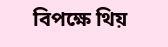বিপক্ষে থিয়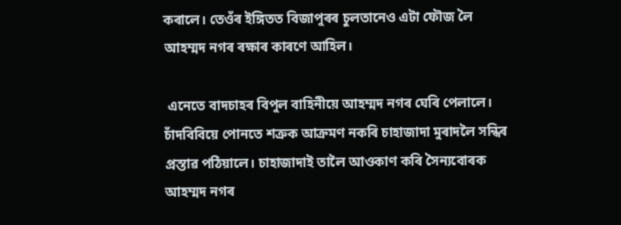কৰালে। তেওঁৰ ইঙ্গিতত বিজাপুৰৰ চুলতানেও এটা ফৌজ লৈ আহম্মদ নগৰ ৰক্ষাৰ কাৰণে আহিল।

 এনেতে বাদচাহৰ বিপুল বাহিনীয়ে আহম্মদ নগৰ ঘেৰি পেলালে। চাঁদবিবিয়ে পোনতে শত্ৰুক আক্ৰমণ নকৰি চাহাজাদা মুৰাদলৈ সন্ধিৰ প্ৰস্তাৱ পঠিয়ালে। চাহাজাদাই তালৈ আওকাণ কৰি সৈন্যবোৰক আহম্মদ নগৰ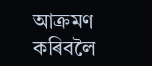আক্ৰমণ কৰিবলৈ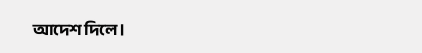আদেশ দিলে।